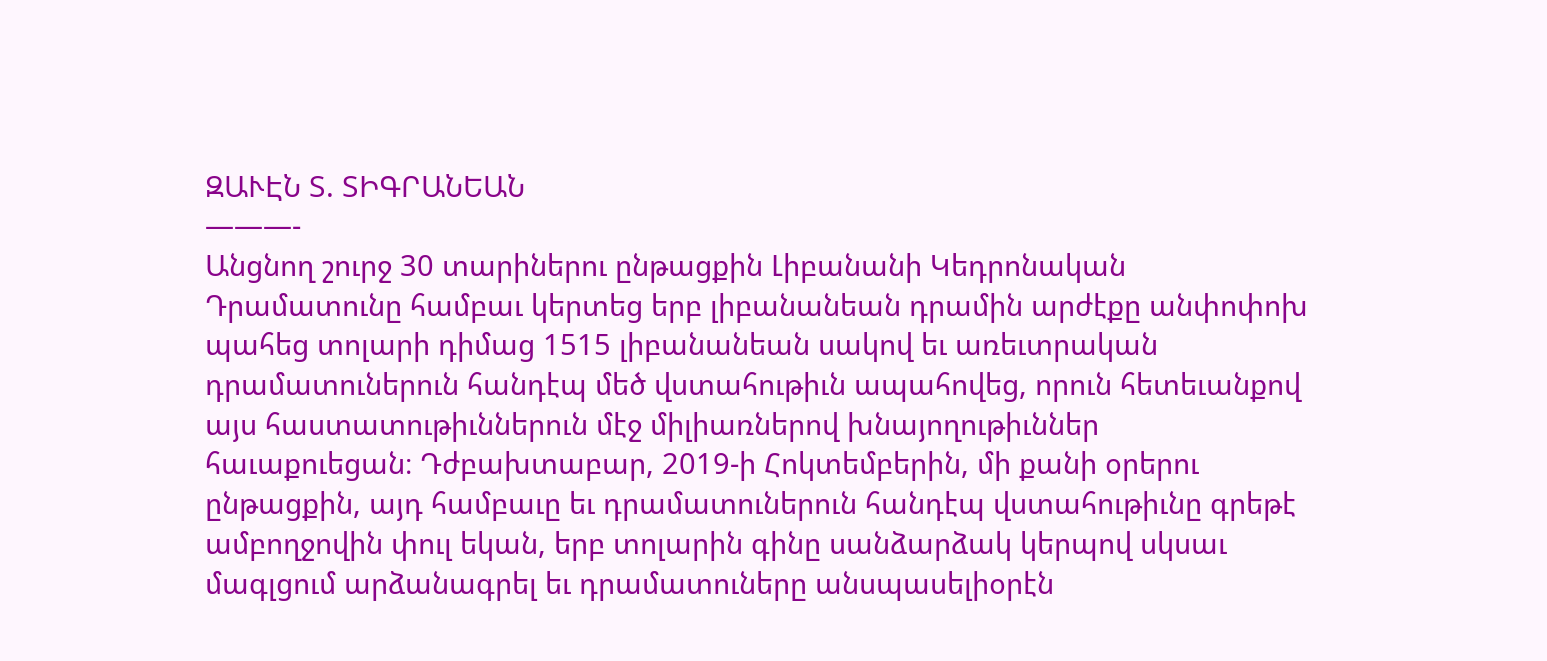ԶԱՒԷՆ Տ. ՏԻԳՐԱՆԵԱՆ
———-
Անցնող շուրջ 30 տարիներու ընթացքին Լիբանանի Կեդրոնական Դրամատունը համբաւ կերտեց երբ լիբանանեան դրամին արժէքը անփոփոխ պահեց տոլարի դիմաց 1515 լիբանանեան սակով եւ առեւտրական դրամատուներուն հանդէպ մեծ վստահութիւն ապահովեց, որուն հետեւանքով այս հաստատութիւններուն մէջ միլիառներով խնայողութիւններ հաւաքուեցան։ Դժբախտաբար, 2019-ի Հոկտեմբերին, մի քանի օրերու ընթացքին, այդ համբաւը եւ դրամատուներուն հանդէպ վստահութիւնը գրեթէ ամբողջովին փուլ եկան, երբ տոլարին գինը սանձարձակ կերպով սկսաւ մագլցում արձանագրել եւ դրամատուները անսպասելիօրէն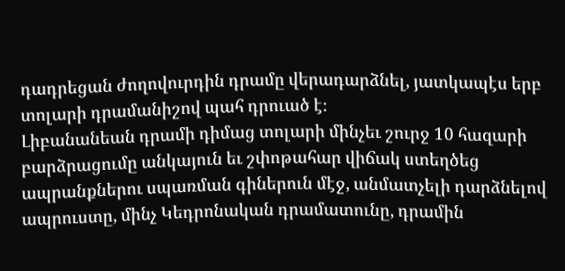դադրեցան ժողովուրդին դրամը վերադարձնել, յատկապէս երբ տոլարի դրամանիշով պահ դրուած է։
Լիբանանեան դրամի դիմաց տոլարի մինչեւ շուրջ 10 հազարի բարձրացումը անկայուն եւ շփոթահար վիճակ ստեղծեց ապրանքներու սպառման գիներուն մէջ, անմատչելի դարձնելով ապրուստը, մինչ Կեդրոնական դրամատունը, դրամին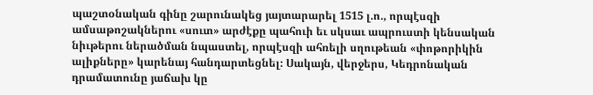պաշտօնական գինը շարունակեց յայտարարել 1515 լ.ո., որպէսզի ամսաթոշակներու «սուտ» արժէքը պահուի եւ սկսաւ ապրուստի կենսական նիւթերու ներածման նպաստել, որպէսզի ահռելի սղութեան «փոթորիկին ալիքները» կարենայ հանդարտեցնել։ Սակայն, վերջերս, Կեդրոնական դրամատունը յաճախ կը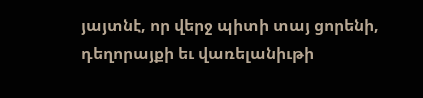յայտնէ, որ վերջ պիտի տայ ցորենի, դեղորայքի եւ վառելանիւթի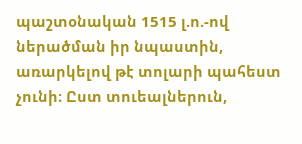պաշտօնական 1515 լ.ո.-ով ներածման իր նպաստին, առարկելով թէ տոլարի պահեստ չունի։ Ըստ տուեալներուն,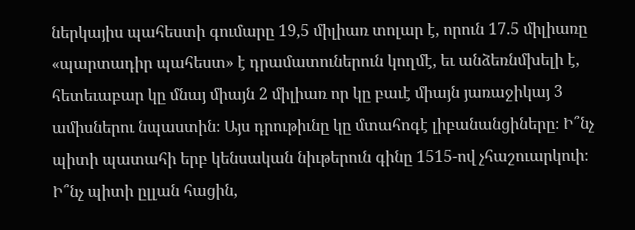ներկայիս պահեստի գումարը 19,5 միլիառ տոլար է, որուն 17.5 միլիառը «պարտադիր պահեստ» է դրամատուներուն կողմէ, եւ անձեռնմխելի է, հետեւաբար կը մնայ միայն 2 միլիառ որ կը բաւէ միայն յառաջիկայ 3 ամիսներու նպաստին։ Այս դրութիւնը կը մտահոգէ լիբանանցիները։ Ի՞նչ պիտի պատահի երբ կենսական նիւթերուն գինը 1515-ով չհաշուարկուի։ Ի՞նչ պիտի ըլլան հացին,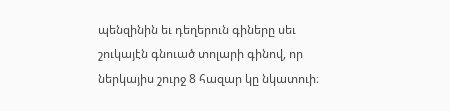պենզինին եւ դեղերուն գիները սեւ շուկայէն գնուած տոլարի գինով, որ ներկայիս շուրջ 8 հազար կը նկատուի։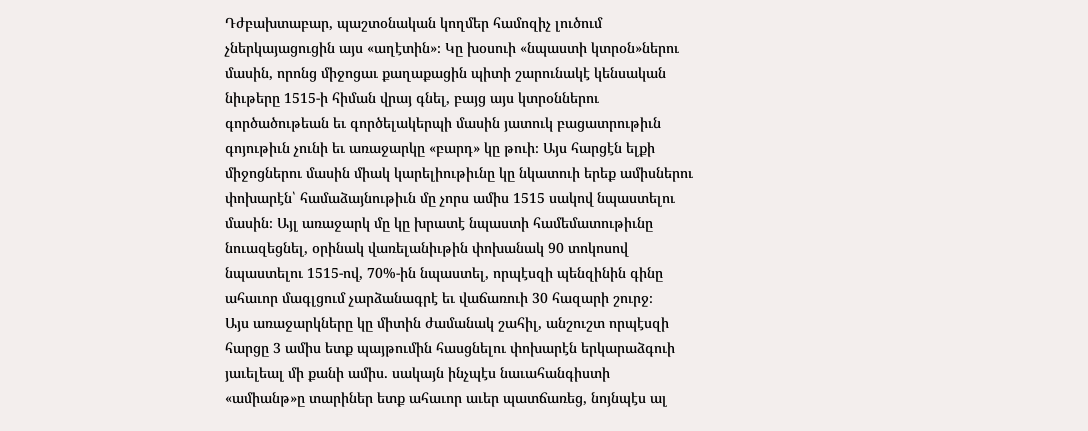Դժբախտաբար, պաշտօնական կողմեր համոզիչ լուծում չներկայացուցին այս «աղէտին»։ Կը խօսուի «նպաստի կտրօն»ներու մասին, որոնց միջոցաւ քաղաքացին պիտի շարունակէ կենսական նիւթերը 1515-ի հիման վրայ գնել, բայց այս կտրօններու գործածութեան եւ գործելակերպի մասին յատուկ բացատրութիւն գոյութիւն չունի եւ առաջարկը «բարդ» կը թուի։ Այս հարցէն ելքի միջոցներու մասին միակ կարելիութիւնը կը նկատուի երեք ամիսներու փոխարէն՝ համաձայնութիւն մը չորս ամիս 1515 սակով նպաստելու մասին։ Այլ առաջարկ մը կը խրատէ նպաստի համեմատութիւնը նուազեցնել, օրինակ վառելանիւթին փոխանակ 90 տոկոսով նպաստելու 1515-ով, 70%-ին նպաստել, որպէսզի պենզինին գինը ահաւոր մագլցում չարձանագրէ եւ վաճառուի 30 հազարի շուրջ։
Այս առաջարկները կը միտին ժամանակ շահիլ, անշուշտ որպէսզի հարցը 3 ամիս ետք պայթումին հասցնելու փոխարէն երկարաձգուի յաւելեալ մի քանի ամիս. սակայն ինչպէս նաւահանգիստի «ամիանթ»ը տարիներ ետք ահաւոր աւեր պատճառեց, նոյնպէս ալ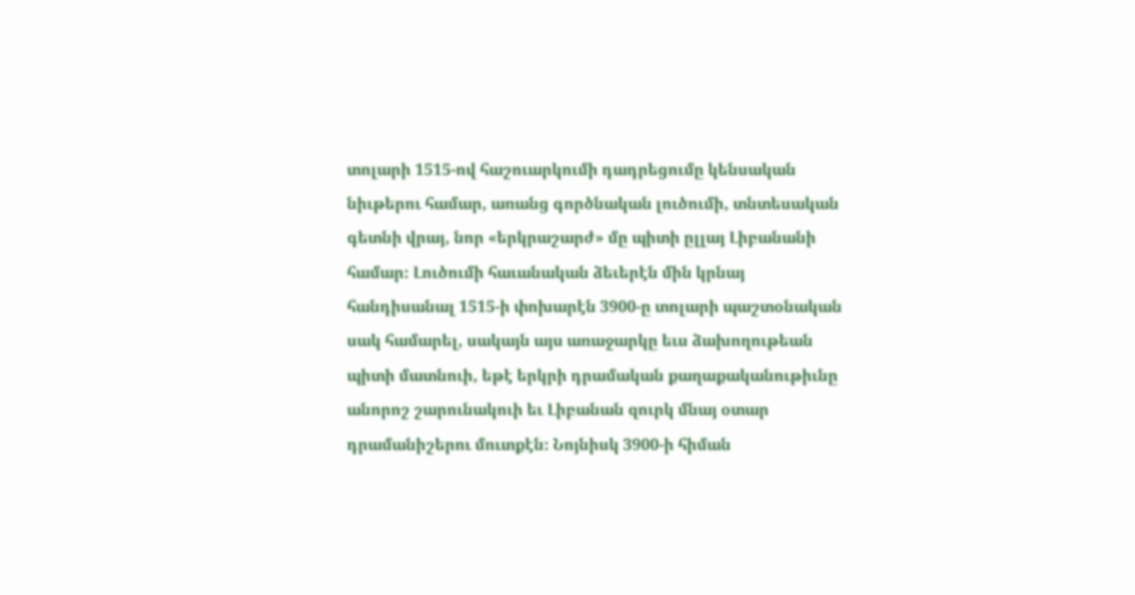տոլարի 1515-ով հաշուարկումի դադրեցումը կենսական նիւթերու համար, առանց գործնական լուծումի, տնտեսական գետնի վրայ, նոր «երկրաշարժ» մը պիտի ըլլայ Լիբանանի համար։ Լուծումի հաւանական ձեւերէն մին կրնայ հանդիսանալ 1515-ի փոխարէն 3900-ը տոլարի պաշտօնական սակ համարել, սակայն այս առաջարկը եւս ձախողութեան պիտի մատնուի, եթէ երկրի դրամական քաղաքականութիւնը անորոշ շարունակուի եւ Լիբանան զուրկ մնայ օտար դրամանիշերու մուտքէն։ Նոյնիսկ 3900-ի հիման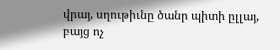վրայ, սղութիւնը ծանր պիտի ըլլայ, բայց ոչ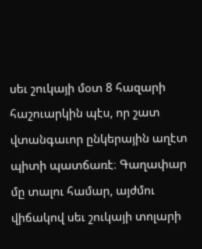սեւ շուկայի մօտ 8 հազարի հաշուարկին պէս, որ շատ վտանգաւոր ընկերային աղէտ պիտի պատճառէ։ Գաղափար մը տալու համար, այժմու վիճակով սեւ շուկայի տոլարի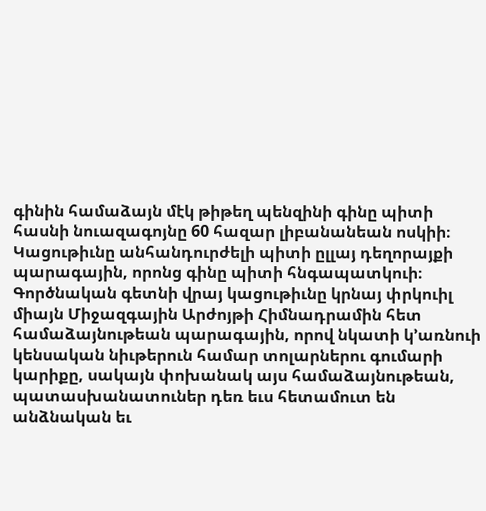գինին համաձայն մէկ թիթեղ պենզինի գինը պիտի հասնի նուազագոյնը 60 հազար լիբանանեան ոսկիի։ Կացութիւնը անհանդուրժելի պիտի ըլլայ դեղորայքի պարագային, որոնց գինը պիտի հնգապատկուի։
Գործնական գետնի վրայ կացութիւնը կրնայ փրկուիլ միայն Միջազգային Արժոյթի Հիմնադրամին հետ համաձայնութեան պարագային, որով նկատի կ’առնուի կենսական նիւթերուն համար տոլարներու գումարի կարիքը, սակայն փոխանակ այս համաձայնութեան, պատասխանատուներ դեռ եւս հետամուտ են անձնական եւ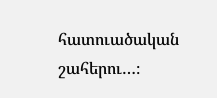հատուածական շահերու…։